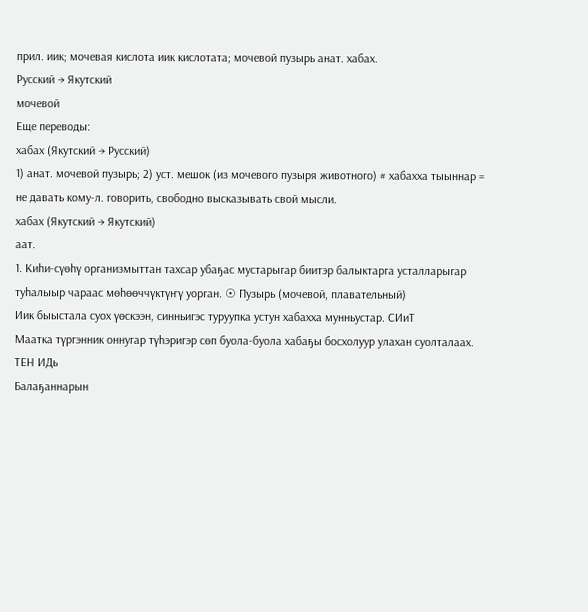прил. иик; мочевая кислота иик кислотата; мочевой пузырь анат. хабах.
Русский → Якутский
мочевой
Еще переводы:
хабах (Якутский → Русский)
1) анат. мочевой пузырь; 2) уст. мешок (из мочевого пузыря животного) # хабахха тыыннар = не давать кому-л. говорить, свободно высказывать свой мысли.
хабах (Якутский → Якутский)
аат.
1. Киһи-сүөһү организмыттан тахсар убаҕас мустарыгар биитэр балыктарга усталларыгар туһалыыр чараас мөһөөччүктүҥү уорган. ☉ Пузырь (мочевой, плавательный)
Иик быыстала суох үөскээн, синньигэс туруупка устун хабахха мунньустар. СИиТ
Маатка түргэнник оннугар түһэригэр сөп буола-буола хабаҕы босхолуур улахан суолталаах. ТЕН ИДь
Балаҕаннарын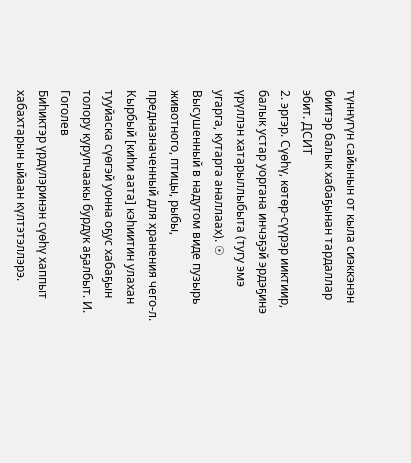түннүгүн сайынын от кыла сиэккэнэн биитэр балык хабаҕынан тардаллар эбит. ДСИТ
2. эргэр. Сүөһү, көтөр-сүүрэр ииктиир, балык устар уоргана инчэҕэй эрдэҕинэ үрүллэн хатарыллыбыта (тугу эмэ угарга, кутарга аналлаах). ☉ Высушенный в надутом виде пузырь животного, птицы, рыбы, предназначенный для хранения чего-л.
Кырбый [киһи аата] кэһиитин улахан тууйаска сүөгэй уонна оҕус хабаҕын толору курупчаакы бурдук аҕалбыт. И. Гоголев
Биһиктэр үрдүлэринэн сүөһү хаппыт хабахтарын ыйаан күлтэтэллэрэ.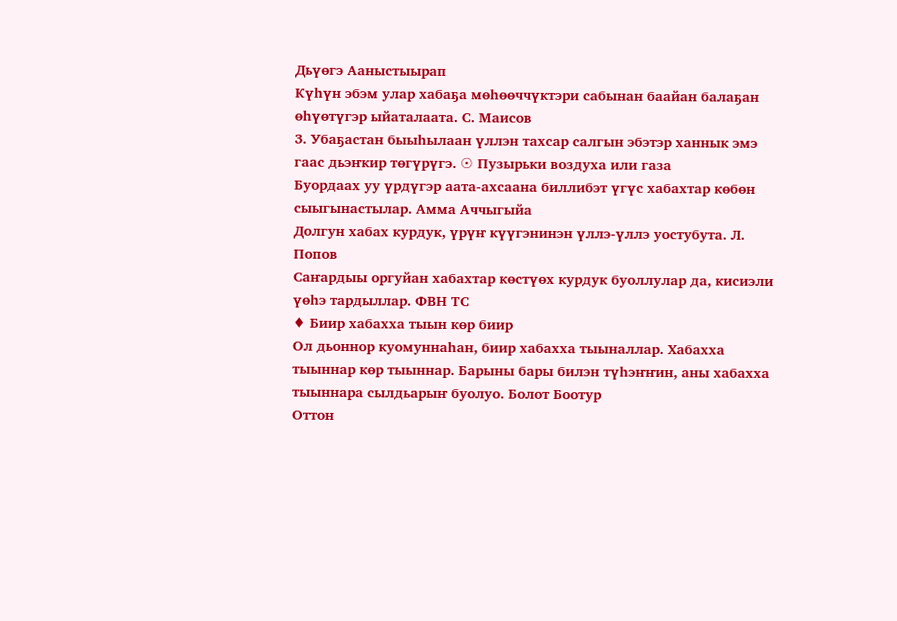Дьүөгэ Ааныстыырап
Күһүн эбэм улар хабаҕа мөһөөччүктэри сабынан баайан балаҕан өһүөтүгэр ыйаталаата. С. Маисов
3. Убаҕастан быыһылаан үллэн тахсар салгын эбэтэр ханнык эмэ гаас дьэҥкир төгүрүгэ. ☉ Пузырьки воздуха или газа
Буордаах уу үрдүгэр аата-ахсаана биллибэт үгүс хабахтар көбөн сыыгынастылар. Амма Аччыгыйа
Долгун хабах курдук, үрүҥ күүгэнинэн үллэ-үллэ уостубута. Л. Попов
Саҥардыы оргуйан хабахтар көстүөх курдук буоллулар да, кисиэли үөһэ тардыллар. ФВН ТС
♦ Биир хабахха тыын көр биир
Ол дьоннор куомуннаһан, биир хабахха тыыналлар. Хабахха тыыннар көр тыыннар. Барыны бары билэн түһэҥҥин, аны хабахха тыыннара сылдьарыҥ буолуо. Болот Боотур
Оттон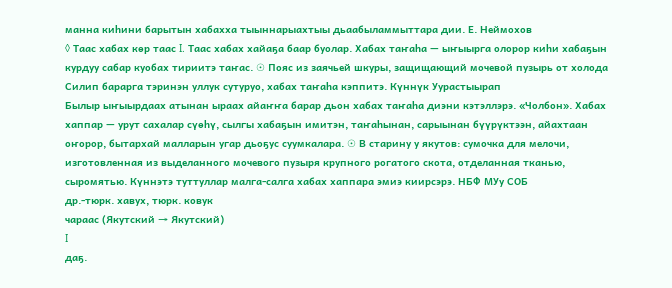манна киһини барытын хабахха тыыннарыахтыы дьаабыламмыттара дии. Е. Неймохов
◊ Таас хабах көр таас I. Таас хабах хайаҕа баар буолар. Хабах таҥаһа — ыҥыырга олорор киһи хабаҕын курдуу сабар куобах тириитэ таҥас. ☉ Пояс из заячьей шкуры, защищающий мочевой пузырь от холода
Силип барарга тэринэн уллук сутуруо, хабах таҥаһа кэппитэ. Күннүк Уурастыырап
Былыр ыҥыырдаах атынан ыраах айаҥҥа барар дьон хабах таҥаһа диэни кэтэллэрэ. «Чолбон». Хабах хаппар — урут сахалар сүөһү, сылгы хабаҕын имитэн, таҥаһынан, сарыынан бүүрүктээн, айахтаан оҥорор, бытархай малларын угар дьоҕус суумкалара. ☉ В старину у якутов: сумочка для мелочи, изготовленная из выделанного мочевого пузыря крупного рогатого скота, отделанная тканью, сыромятью. Күннэтэ туттуллар малга-салга хабах хаппара эмиэ киирсэрэ. НБФ МУу СОБ
др.-тюрк. хавух, тюрк. ковук
чараас (Якутский → Якутский)
I
даҕ.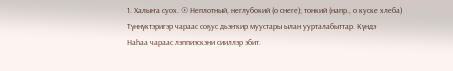1. Халыҥа суох. ☉ Неплотный, неглубокий (о снеге); тонкий (напр., о куске хлеба)
Түннүктэригэр чараас соҕус дьэҥкир муустары ылан уурталабыттар. Күндэ
Наһаа чараас лэппиэскэни сииллэр эбит.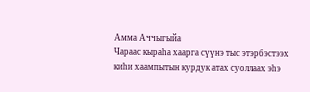Амма Аччыгыйа
Чараас кыраһа хаарга сүүнэ тыс этэрбэстээх киһи хаампытын курдук атах суоллаах эһэ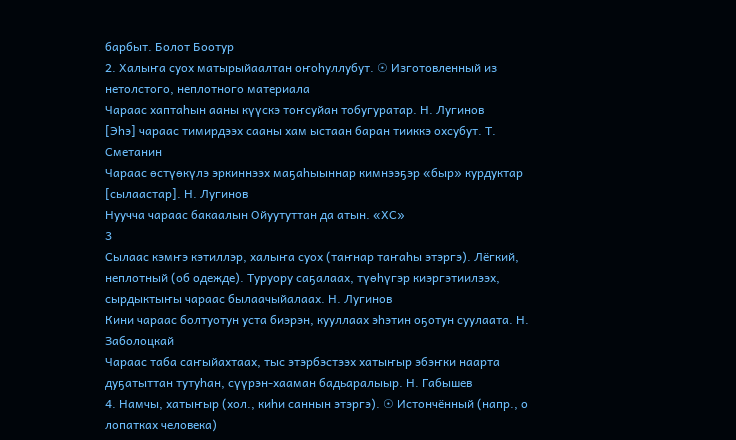барбыт. Болот Боотур
2. Халыҥа суох матырыйаалтан оҥоһуллубут. ☉ Изготовленный из нетолстого, неплотного материала
Чараас хаптаһын ааны күүскэ тоҥсуйан тобугуратар. Н. Лугинов
[Эһэ] чараас тимирдээх сааны хам ыстаан баран тииккэ охсубут. Т. Сметанин
Чараас өстүөкүлэ эркиннээх маҕаһыыннар кимнээҕэр «быр» курдуктар [сылаастар]. Н. Лугинов
Нуучча чараас бакаалын Ойуутуттан да атын. «ХС»
3
Сылаас кэмҥэ кэтиллэр, халыҥа суох (таҥнар таҥаһы этэргэ). Лёгкий, неплотный (об одежде). Туруору саҕалаах, түөһүгэр киэргэтиилээх, сырдыктыҥы чараас былаачыйалаах. Н. Лугинов
Кини чараас болтуотун уста биэрэн, кууллаах эһэтин оҕотун суулаата. Н. Заболоцкай
Чараас таба саҥыйахтаах, тыс этэрбэстээх хатыҥыр эбэҥки наарта дуҕатыттан тутуһан, сүүрэн-хааман бадьаралыыр. Н. Габышев
4. Намчы, хатыҥыр (хол., киһи саннын этэргэ). ☉ Истончённый (напр., о лопатках человека)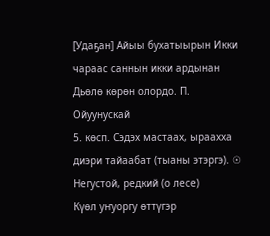[Удаҕан] Айыы бухатыырын Икки чараас саннын икки ардынан Дьөлө көрөн олордо. П. Ойуунускай
5. көсп. Сэдэх мастаах, ыраахха диэри тайаабат (тыаны этэргэ). ☉ Негустой, редкий (о лесе)
Күөл уҥуоргу өттүгэр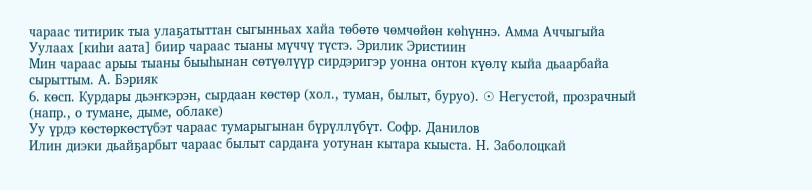чараас титирик тыа улаҕатыттан сыгынньах хайа төбөтө чөмчөйөн көһүннэ. Амма Аччыгыйа
Уулаах [киһи аата] биир чараас тыаны мүччү түстэ. Эрилик Эристиин
Мин чараас арыы тыаны быыһынан сөтүөлүүр сирдэригэр уонна онтон күөлү кыйа дьаарбайа сырыттым. А. Бэрияк
6. көсп. Курдары дьэҥкэрэн, сырдаан көстөр (хол., туман, былыт, буруо). ☉ Негустой, прозрачный (напр., о тумане, дыме, облаке)
Уу үрдэ көстөркөстүбэт чараас тумарыгынан бүрүллүбүт. Софр. Данилов
Илин диэки дьайҕарбыт чараас былыт сардаҥа уотунан кытара кыыста. Н. Заболоцкай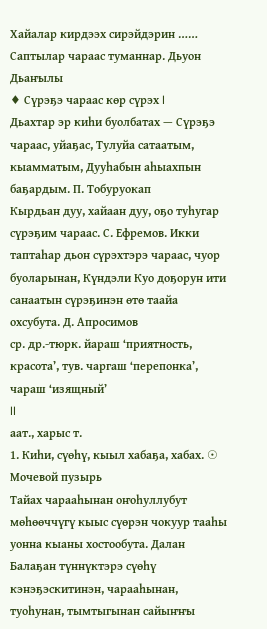Хайалар кирдээх сирэйдэрин …… Саптылар чараас туманнар. Дьуон Дьаҥылы
♦ Сүрэҕэ чараас көр сүрэх I
Дьахтар эр киһи буолбатах — Сүрэҕэ чараас, уйаҕас, Тулуйа сатаатым, кыамматым, Дууһабын аһыахпын баҕардым. П. Тобуруокап
Кырдьан дуу, хайаан дуу, оҕо туһугар сүрэҕим чараас. С. Ефремов. Икки таптаһар дьон сүрэхтэрэ чараас, чуор буоларынан, Күндэли Куо доҕорун ити санаатын сүрэҕинэн өтө таайа охсубута. Д. Апросимов
ср. др.-тюрк. йараш ‘приятность, красота’, тув. чаргаш ‘перепонка’, чараш ‘изящный’
II
аат., харыс т.
1. Киһи, сүөһү, кыыл хабаҕа, хабах. ☉ Мочевой пузырь
Тайах чарааһынан оҥоһуллубут мөһөөччүгү кыыс сүөрэн чокуур тааһы уонна кыаны хостообута. Далан
Балаҕан түннүктэрэ сүөһү кэнэҕэскитинэн, чарааһынан, туоһунан, тымтыгынан сайыҥҥы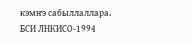кэмҥэ сабыллаллара. БСИ ЛНКИСО-1994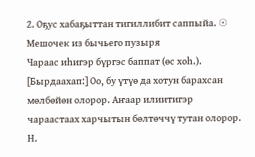2. Оҕус хабаҕыттан тигиллибит саппыйа. ☉ Мешочек из бычьего пузыря
Чараас иһигэр бүргэс баппат (өс хоһ.). [Бырдаахап:] Оо, бу үтүө да хотун барахсан мөлбөйөн олорор. Аҥаар илиитигэр чараастаах харчытын бөлтөччү тутан олорор. Н.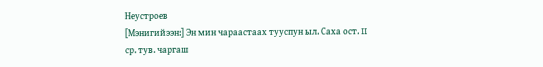Неустроев
[Мэнигийээн:] Эн мин чараастаах тууспун ыл. Саха ост. II
ср. тув. чаргаш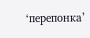‘перепонка’